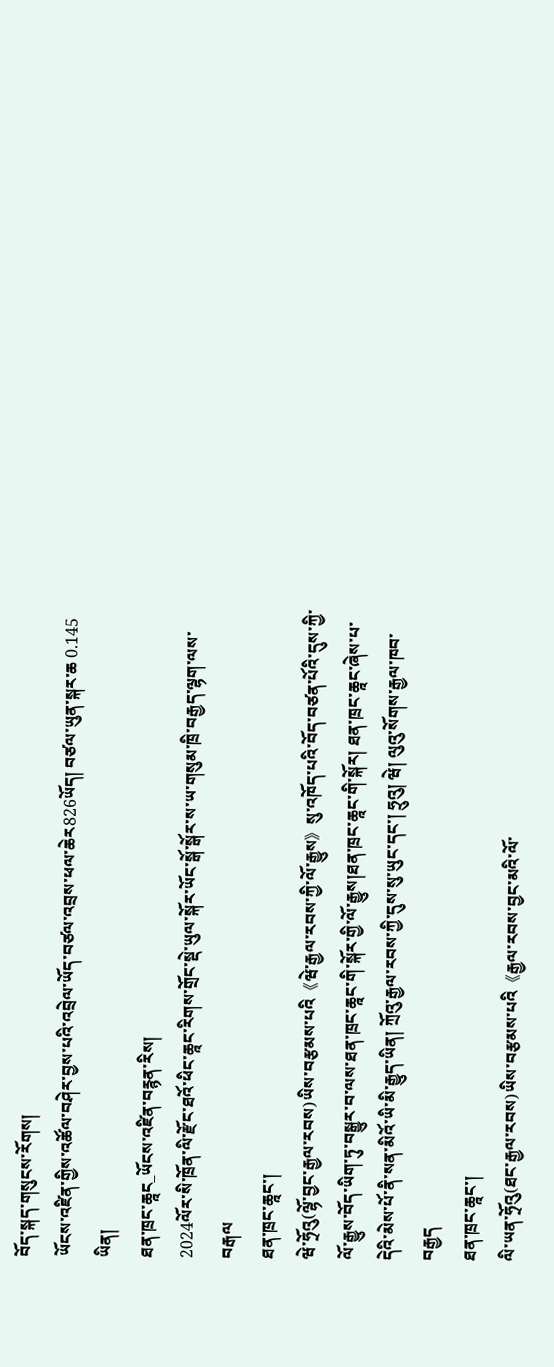བོད་སྐད་གསུངས་རོགས།
ཡོངས་འཛིན་གྱིས་འཚོལ་བཤེར་བྱས་པའི་འབྲེལ་ཡོད་བཙལ་འབྲས་ཕལ་ཆེར826ཡོད། བཙལ་ཡུན་སྐར་ཆ 0.145
ཡིན།
ཐན་ཁྲང་ཆཱང_ཡོངས་འཛིན་བརྙན་རིས།
2024ལོར་སི་ཁྲོན་ལི་རྫོང་ཐའོ་ཕིང་ཆཱང་རིགས་གྲོང་སྡེ་ཡུལ་སྐོར་ཡོང་སྒོ་སྒོར་ས་ཡ་གསུམ་ཁྲི་བརྒྱད་ལྷག་ལས་བརྒལ
ཐན་ཁྲང་ཆཱང་།
ཝེ་ཧྲོའུ(ལྷོ་བྱང་རྒྱལ་རབས)ཡིས་བརྩམས་པའི《ཝེ་རྒྱལ་རབས་ཀྱི་ལོ་རྒྱུས》སུ་འཁོད་པའི་བོད་བཙན་པོའི་དུས་ཀྱི་ལོ་རྒྱུས་བོད་ཡིག་ཏུ་བསྒྱུར་བ་ལས་ཐན་ཁྲང་ཆཱང་གི་སྐོར་གྱི་ལོ་རྒྱུས།ཐན་ཁྲང་ཆཱང་གི་སྐོར། ཐན་ཁྲང་ཆཱང་ཞེས་པ་དེའི་མེས་པོ་ནི་སན་མིའོ་ཡི་མི་རྒྱུད་ཡིན། ཀྲོའུ་རྒྱལ་རབས་ཀྱི་དུས་སུ་ཡུང་དང་། ཧྲུའུ། ཝེ། ལུའུ་སོགས་རྒྱལ་ཁབ་བརྒྱད
ཐན་ཁྲང་ཆཱང་།
ལི་ཡན་ཧྲོའུ(ཐང་རྒྱལ་རབས)ཡིས་བརྩམས་པའི《རྒྱལ་རབས་བྱང་མའི་ལོ་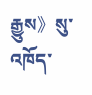རྒྱུས》སུ་འཁོད་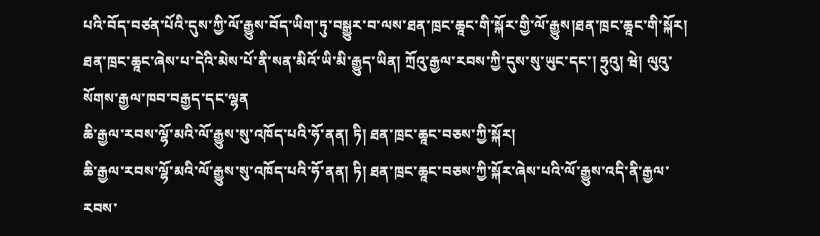པའི་བོད་བཙན་པོའི་དུས་ཀྱི་ལོ་རྒྱུས་བོད་ཡིག་ཏུ་བསྒྱུར་བ་ལས་ཐན་ཁྲང་ཆཱང་གི་སྐོར་གྱི་ལོ་རྒྱུས།ཐན་ཁྲང་ཆཱང་གི་སྐོར། ཐན་ཁྲང་ཆཱང་ཞེས་པ་དེའི་མེས་པོ་ནི་སན་མིའོ་ཡི་མི་རྒྱུད་ཡིན། ཀྲོའུ་རྒྱལ་རབས་ཀྱི་དུས་སུ་ཡུང་དང་། ཧྲུའུ། ཝེ། ལུའུ་སོགས་རྒྱལ་ཁབ་བརྒྱད་དང་ལྷན
ཆི་རྒྱལ་རབས་ལྷོ་མའི་ལོ་རྒྱུས་སུ་འཁོད་པའི་ཧོ་ནན། ཏི། ཐན་ཁྲང་ཆཱང་བཅས་ཀྱི་སྐོར།
ཆི་རྒྱལ་རབས་ལྷོ་མའི་ལོ་རྒྱུས་སུ་འཁོད་པའི་ཧོ་ནན། ཏི། ཐན་ཁྲང་ཆཱང་བཅས་ཀྱི་སྐོར་ཞེས་པའི་ལོ་རྒྱུས་འདི་ནི་རྒྱལ་རབས་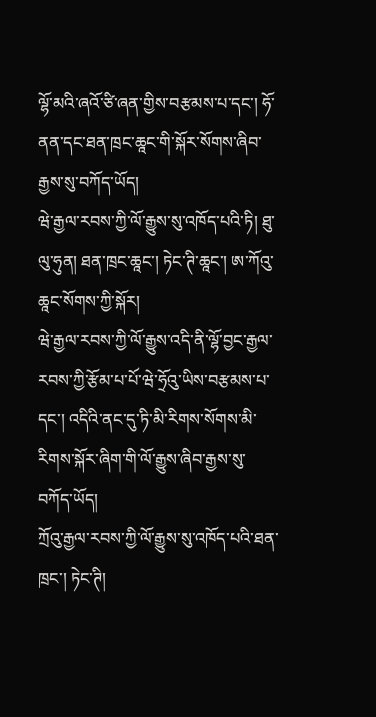ལྷོ་མའི་ཞའོ་ཙི་ཞན་གྱིས་བརྩམས་པ་དང་། ཧོ་ནན་དང་ཐན་ཁྲང་ཆཱང་གི་སྐོར་སོགས་ཞིབ་རྒྱས་སུ་བཀོད་ཡོད།
ཝེ་རྒྱལ་རབས་ཀྱི་ལོ་རྒྱུས་སུ་འཁོད་པའི་ཏི། ཐུ་ལུ་ཧུན། ཐན་ཁྲང་ཆཱང་། ཏེང་ཊི་ཆཱང་། ཨ་ཀོའུ་ཆཱང་སོགས་ཀྱི་སྐོར།
ཝེ་རྒྱལ་རབས་ཀྱི་ལོ་རྒྱུས་འདི་ནི་ལྷོ་བྱང་རྒྱལ་རབས་ཀྱི་རྩོམ་པ་པོ་ཝེ་ཧྲོའུ་ཡིས་བརྩམས་པ་དང་། འདིའི་ནང་དུ་ཏི་མི་རིགས་སོགས་མི་རིགས་སྐོར་ཞིག་གི་ལོ་རྒྱུས་ཞིབ་རྒྱས་སུ་བཀོད་ཡོད།
ཀྲོའུ་རྒྱལ་རབས་ཀྱི་ལོ་རྒྱུས་སུ་འཁོད་པའི་ཐན་ཁྲང་། ཏེང་ཊི།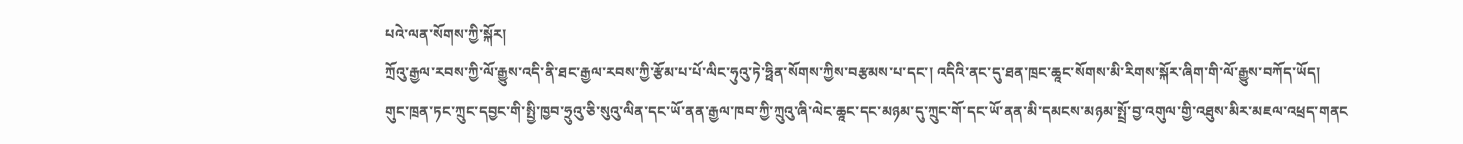པའེ་ལན་སོགས་ཀྱི་སྐོར།
ཀྲོའུ་རྒྱལ་རབས་ཀྱི་ལོ་རྒྱུས་འདི་ནི་ཐང་རྒྱལ་རབས་ཀྱི་རྩོམ་པ་པོ་ལིང་ཧུའུ་ཏེ་ཧྥིན་སོགས་ཀྱིས་བརྩམས་པ་དང་། འདིའི་ནང་དུ་ཐན་ཁྲང་ཆཱང་སོགས་མི་རིགས་སྐོར་ཞིག་གི་ལོ་རྒྱུས་བཀོད་ཡོད།
གུང་ཁྲན་ཏང་ཀྲུང་དབྱང་གི་སྤྱི་ཁྱབ་ཧྲུའུ་ཅི་སུའུ་ལིན་དང་ཡོ་ནན་རྒྱལ་ཁབ་ཀྱི་ཀྲུའུ་ཞི་ལེང་ཆཱང་དང་མཉམ་དུ་ཀྲུང་གོ་དང་ཡོ་ནན་མི་དམངས་མཉམ་སྤྲོ་བྱ་འགུལ་གྱི་འཐུས་མིར་མཇལ་འཕྲད་གནང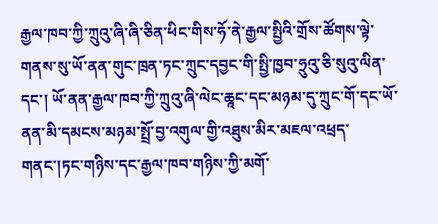རྒྱལ་ཁབ་ཀྱི་ཀྲུའུ་ཞི་ཞི་ཅིན་ཕིང་གིས་ཧོ་ནེ་རྒྱལ་སྤྱིའི་གྲོས་ཚོགས་ལྟེ་གནས་སུ་ཡོ་ནན་གུང་ཁྲན་ཏང་ཀྲུང་དབྱང་གི་སྤྱི་ཁྱབ་ཧྲུའུ་ཅི་སུའུ་ལིན་དང་། ཡོ་ནན་རྒྱལ་ཁབ་ཀྱི་ཀྲུའུ་ཞི་ལེང་ཆཱང་དང་མཉམ་དུ་ཀྲུང་གོ་དང་ཡོ་ནན་མི་དམངས་མཉམ་སྤྲོ་བྱ་འགུལ་གྱི་འཐུས་མིར་མཇལ་འཕྲད་གནང་།ཏང་གཉིས་དང་རྒྱལ་ཁབ་གཉིས་ཀྱི་མགོ་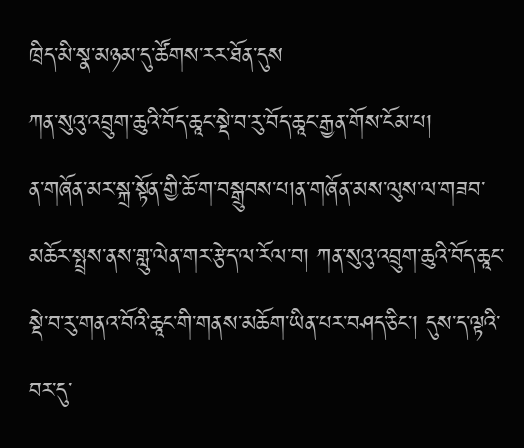ཁྲིད་མི་སྣ་མཉམ་དུ་ཚོགས་རར་ཐོན་དུས
ཀན་སུའུ་འབྲུག་ཆུའི་བོད་ཆཱང་སྡེ་བ་རུ་བོད་ཆཱང་རྒྱན་གོས་ངོམ་པ།
ན་གཞོན་མར་སྐྲ་སྟོན་གྱི་ཆོ་ག་བསྒྲུབས་པ།ན་གཞོན་མས་ལུས་ལ་གཟབ་མཆོར་སྤྲས་ནས་གླུ་ལེན་གར་རྩེད་ལ་རོལ་བ། ཀན་སུའུ་འབྲུག་ཆུའི་བོད་ཆཱང་སྡེ་བ་རུ་གནའ་བོའི་ཆཱང་གི་གནས་མཆོག་ཡིན་པར་བཤད་ཅིང་། དུས་ད་ལྟའི་བར་དུ་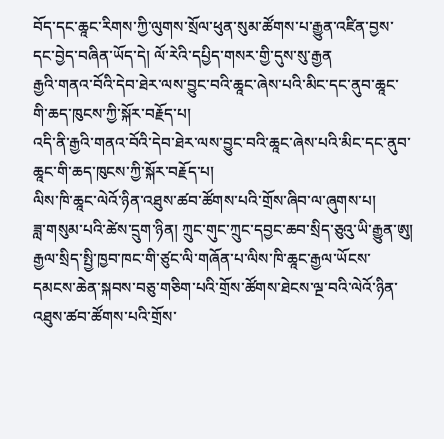བོད་དང་ཆཱང་རིགས་ཀྱི་ལུགས་སྲོལ་ཕུན་སུམ་ཚོགས་པ་རྒྱུན་འཛིན་བྱས་དང་བྱེད་བཞིན་ཡོད་དེ། ལོ་རེའི་དཔྱིད་གསར་གྱི་དུས་སུ་རྒྱན
རྒྱའི་གནའ་བོའི་དེབ་ཐེར་ལས་བྱུང་བའི་ཆཱང་ཞེས་པའི་མིང་དང་ནུབ་ཆཱང་གི་ཆད་ཁུངས་ཀྱི་སྐོར་བརྗོད་པ།
འདི་ནི་རྒྱའི་གནའ་བོའི་དེབ་ཐེར་ལས་བྱུང་བའི་ཆཱང་ཞེས་པའི་མིང་དང་ནུབ་ཆཱང་གི་ཆད་ཁུངས་ཀྱི་སྐོར་བརྗོད་པ།
ལིས་ཁི་ཆཱང་ལེའོ་ཉིན་འཐུས་ཚབ་ཚོགས་པའི་གྲོས་ཞིབ་ལ་ཞུགས་པ།
ཟླ་གསུམ་པའི་ཚེས་དྲུག་ཉིན། ཀྲུང་གུང་ཀྲུང་དབྱང་ཆབ་སྲིད་ཅུའུ་ཡི་རྒྱུན་ཨུ། རྒྱལ་སྲིད་སྤྱི་ཁྱབ་ཁང་གི་ཙུང་ལི་གཞོན་པ་ལིས་ཁི་ཆཱང་རྒྱལ་ཡོངས་དམངས་ཆེན་སྐབས་བཅུ་གཅིག་པའི་གྲོས་ཚོགས་ཐེངས་ལྔ་བའི་ལེའོ་ཉིན་འཐུས་ཚབ་ཚོགས་པའི་གྲོས་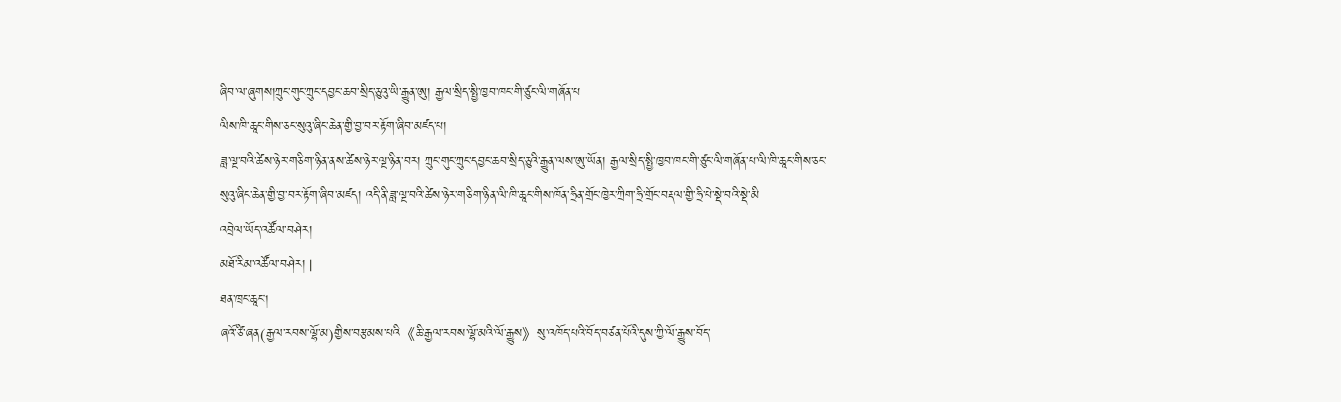ཞིབ་ལ་ཞུགས།ཀྲུང་གུང་ཀྲུང་དབྱང་ཆབ་སྲིད་ཅུའུ་ཡི་རྒྱུན་ཨུ། རྒྱལ་སྲིད་སྤྱི་ཁྱབ་ཁང་གི་ཙུང་ལི་གཞོན་པ
ལིས་ཁི་ཆཱང་གིས་ཅང་སུའུ་ཞིང་ཆེན་གྱི་བྱ་བར་རྟོག་ཞིབ་མཛད་པ།
ཟླ་ལྔ་བའི་ཚེས་ཉེར་གཅིག་ཉིན་ནས་ཚེས་ཉེར་ལྔ་ཉིན་བར། ཀྲུང་གུང་ཀྲུང་དབྱང་ཆབ་སྲིད་ཅུའི་རྒྱུན་ལས་ཨུ་ཡོན། རྒྱལ་སྲིད་སྤྱི་ཁྱབ་ཁང་གི་ཙུང་ལི་གཞོན་པ་ལི་ཁི་ཆཱང་གིས་ཅང་སུའུ་ཞིང་ཆེན་གྱི་བྱ་བར་རྟོག་ཞིབ་མཛད། འདི་ནི་ཟླ་ལྔ་བའི་ཚེས་ཉེར་གཅིག་ཉིན་ལི་ཁི་ཆཱང་གིས་ཁོན་ཧྲིན་གྲོང་ཁྱེར་ཀྲིག་ཧྲི་གྲོང་བརྡལ་གྱི་ཧྲི་པེ་སྡེ་བའི་སྡེ་མི
འབྲེལ་ཡོད་འཚོལ་བཤེར།
མཐོ་རིམ་འཚོལ་བཤེར། |
ཐན་ཁྲང་ཆཱང།
ཞའོ་ཙི་ཞན(རྒྱལ་རབས་ལྷོ་མ)གྱིས་བརྩམས་པའི《ཆི་རྒྱལ་རབས་ལྷོ་མའི་ལོ་རྒྱུས》སུ་འཁོད་པའི་བོད་བཙན་པོའི་དུས་ཀྱི་ལོ་རྒྱུས་བོད་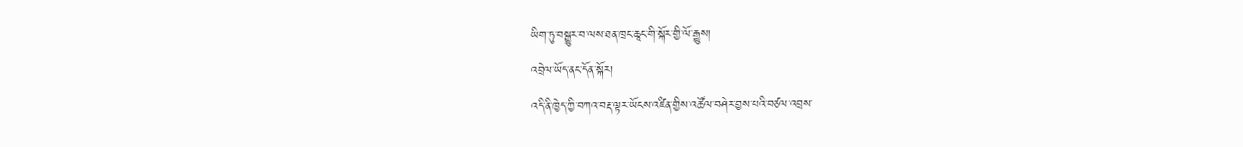ཡིག་ཏུ་བསྒྱུར་བ་ལས་ཐན་ཁྲང་ཆཱང་གི་སྐོར་གྱི་ལོ་རྒྱུས།
འབྲེལ་ཡོད་ནང་དོན་སྐོར།
འདི་ནི་ཁྱེད་ཀྱི་བཀའ་བརྡ་ལྟར་ཡོངས་འཛིན་གྱིས་འཚོལ་བཤེར་བྱས་པའི་བཙལ་འབྲས་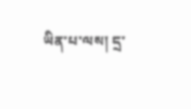ཡིན་པ་ལས། དྲ་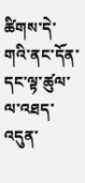ཚིགས་དེ་གའི་ནང་དོན་དང་ལྟ་ཚུལ་ལ་འཐད་འདུན་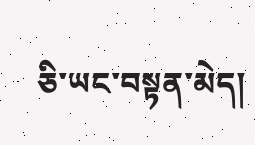ཅི་ཡང་བསྟན་མེད།